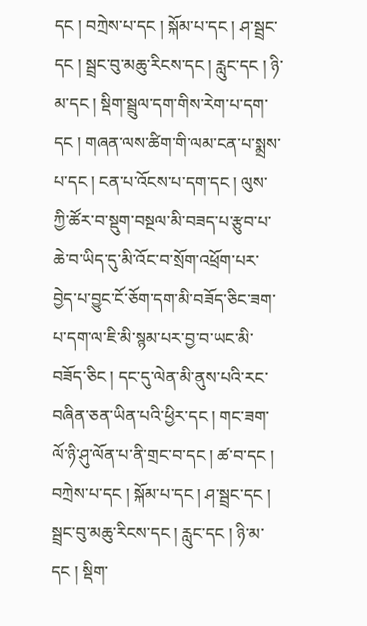དང ། བཀྲེས་པ་དང ། སྐོམ་པ་དང ། ཤ་སྦྲང་དང ། སྦྲང་བུ་མཆུ་རིངས་དང ། རླུང་དང ། ཉི་མ་དང ། སྡིག་སྦྲུལ་དག་གིས་རེག་པ་དག་དང ། གཞན་ལས་ཚིག་གི་ལམ་ངན་པ་སྨྲས་པ་དང ། ངན་པ་འོངས་པ་དག་དང ། ལུས་ཀྱི་ཚོར་བ་སྡུག་བསྔལ་མི་བཟད་པ་རྩུབ་པ་ཆེ་བ་ཡིད་དུ་མི་འོང་བ་སྲོག་འཕྲོག་པར་བྱེད་པ་བྱུང་ངོ་ཅོག་དག་མི་བཟོད་ཅིང་ཟག་པ་དག་ལ་ཇི་མི་སྙམ་པར་བྱ་བ་ཡང་མི་བཟོད་ཅིང ། དང་དུ་ལེན་མི་ནུས་པའི་རང་བཞིན་ཅན་ཡིན་པའི་ཕྱིར་དང ། གང་ཟག་ལོ་ཉི་ཤུ་ལོན་པ་ནི་གྲང་བ་དང ། ཚ་བ་དང ། བཀྲེས་པ་དང ། སྐོམ་པ་དང ། ཤ་སྦྲང་དང ། སྦྲང་བུ་མཆུ་རིངས་དང ། རླུང་དང ། ཉི་མ་དང ། སྡིག་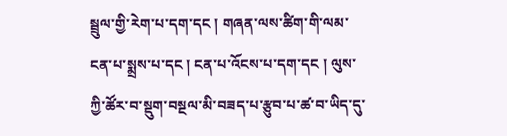སྦྲུལ་གྱི་རེག་པ་དག་དང ། གཞན་ལས་ཚིག་གི་ལམ་ངན་པ་སྨྲས་པ་དང ། ངན་པ་འོངས་པ་དག་དང ། ལུས་ཀྱི་ཚོར་བ་སྡུག་བསྔལ་མི་བཟད་པ་རྩུབ་པ་ཚ་བ་ཡིད་དུ་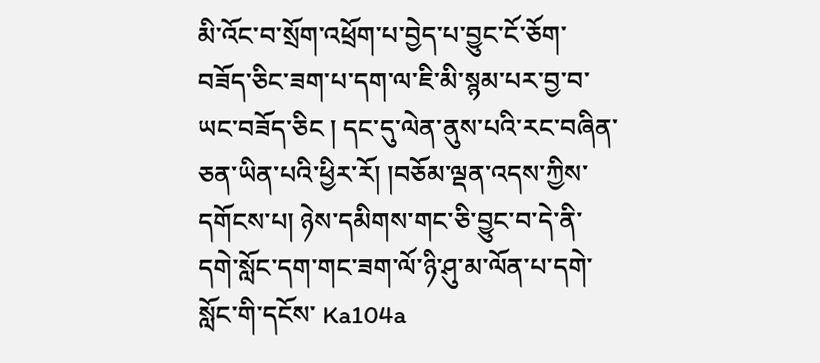མི་འོང་བ་སྲོག་འཕྲོག་པ་བྱེད་པ་བྱུང་ངོ་ཅོག་བཟོད་ཅིང་ཟག་པ་དག་ལ་ཇི་མི་སྙམ་པར་བྱ་བ་ཡང་བཟོད་ཅིང ། དང་དུ་ལེན་ནུས་པའི་རང་བཞིན་ཅན་ཡིན་པའི་ཕྱིར་རོ། །བཅོམ་ལྡན་འདས་ཀྱིས་དགོངས་པ། ཉེས་དམིགས་གང་ཅི་བྱུང་བ་དེ་ནི་དགེ་སློང་དག་གང་ཟག་ལོ་ཉི་ཤུ་མ་ལོན་པ་དགེ་སློང་གི་དངོས་ Ka104a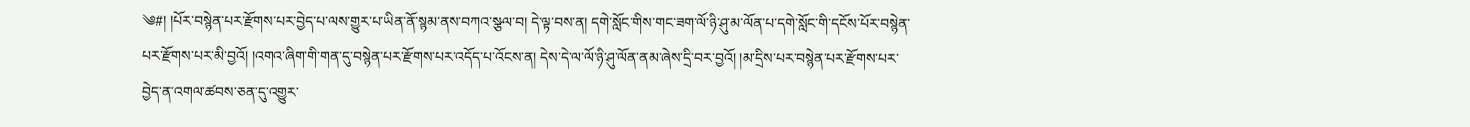༄#། །པོར་བསྙེན་པར་རྫོགས་པར་བྱེད་པ་ལས་གྱུར་པ་ཡིན་ནོ་སྙམ་ནས་བཀའ་སྩལ་བ། དེ་ལྟ་བས་ན། དགེ་སློང་གིས་གང་ཟག་ལོ་ཉི་ཤུ་མ་ལོན་པ་དགེ་སློང་གི་དངོས་པོར་བསྙེན་པར་རྫོགས་པར་མི་བྱའོ། །འགའ་ཞིག་གི་གན་དུ་བསྙེན་པར་རྫོགས་པར་འདོད་པ་འོངས་ན། དེས་དེ་ལ་ལོ་ཉི་ཤུ་ལོན་ནམ་ཞེས་དྲི་བར་བྱའོ། །མ་དྲིས་པར་བསྙེན་པར་རྫོགས་པར་བྱེད་ན་འགལ་ཚབས་ཅན་དུ་འགྱུར་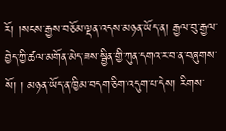རོ། །སངས་རྒྱས་བཅོམ་ལྡན་འདས་མཉན་ཡོད་ན། རྒྱལ་བུ་རྒྱལ་བྱེད་ཀྱི་ཚལ་མགོན་མེད་ཟས་སྦྱིན་གྱི་ཀུན་དགའ་ར་བ་ན་བཞུགས་སོ། ། མཉན་ཡོད་ན་ཁྱིམ་བདག་ཅིག་འདུག་པ་དེས། རིགས་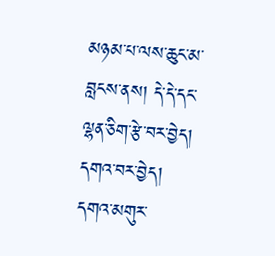མཉམ་པ་ལས་ཆུང་མ་བླངས་ནས། དེ་དེ་དང་ལྷན་ཅིག་རྩེ་བར་བྱེད། དགའ་བར་བྱེད། དགའ་མགུར་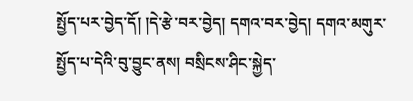སྤྱོད་པར་བྱེད་དོ། །དེ་རྩེ་བར་བྱེད། དགའ་བར་བྱེད། དགའ་མགུར་སྤྱོད་པ་དེའི་བུ་བྱུང་ནས། བསྲིངས་ཤིང་སྐྱེད་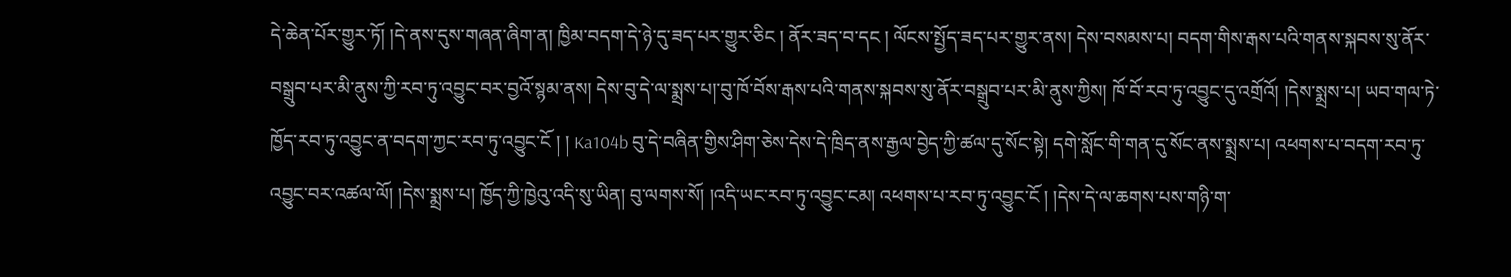དེ་ཆེན་པོར་གྱུར་ཏོ། །དེ་ནས་དུས་གཞན་ཞིག་ན། ཁྱིམ་བདག་དེ་ཉེ་དུ་ཟད་པར་གྱུར་ཅིང ། ནོར་ཟད་བ་དང ། ལོངས་སྤྱོད་ཟད་པར་གྱུར་ནས། དེས་བསམས་པ། བདག་གིས་རྒས་པའི་གནས་སྐབས་སུ་ནོར་བསྒྲུབ་པར་མི་ནུས་ཀྱི་རབ་ཏུ་འབྱུང་བར་བྱའོ་སྙམ་ནས། དེས་བུ་དེ་ལ་སྨྲས་པ།་བུ་ཁོ་བོས་རྒས་པའི་གནས་སྐབས་སུ་ནོར་བསྒྲུབ་པར་མི་ནུས་ཀྱིས། ཁོ་བོ་རབ་ཏུ་འབྱུང་དུ་འགྲོའོ། །དེས་སྨྲས་པ། ཡབ་གལ་ཏེ་ཁྱོད་རབ་ཏུ་འབྱུང་ན་བདག་ཀྱང་རབ་ཏུ་འབྱུང་ངོ ། ། Ka104b བུ་དེ་བཞིན་གྱིས་ཤིག་ཅེས་དེས་དེ་ཁྲིད་ནས་རྒྱལ་བྱེད་ཀྱི་ཚལ་དུ་སོང་སྟེ། དགེ་སློང་གི་གན་དུ་སོང་ནས་སྨྲས་པ། འཕགས་པ་བདག་རབ་ཏུ་འབྱུང་བར་འཚལ་ལོ། །དེས་སྨྲས་པ། ཁྱོད་ཀྱི་ཁྱེའུ་འདི་སུ་ཡིན། བུ་ལགས་སོ། །འདི་ཡང་རབ་ཏུ་འབྱུང་ངམ། འཕགས་པ་རབ་ཏུ་འབྱུང་ངོ ། །དེས་དེ་ལ་ཆགས་པས་གཉི་ག་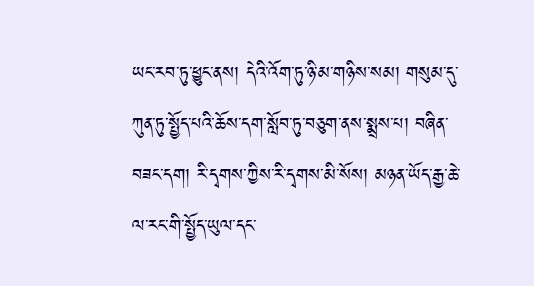ཡང་རབ་ཏུ་ཕྱུང་ནས། དེའི་འོག་ཏུ་ཉི་མ་གཉིས་སམ། གསུམ་དུ་ཀུན་ཏུ་སྤྱོད་པའི་ཆོས་དག་སློབ་ཏུ་བཅུག་ནས་སྨྲས་པ། བཞིན་བཟང་དག། རི་དྭགས་ཀྱིས་རི་དྭགས་མི་སོས། མཉན་ཡོད་རྒྱ་ཆེ་ལ་རང་གི་སྤྱོད་ཡུལ་དང་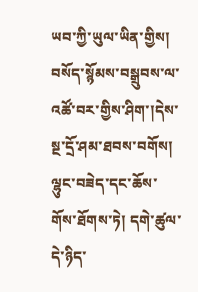ཡབ་ཀྱི་ཡུལ་ཡིན་གྱིས། བསོད་སྙོམས་བསྒྲུབས་ལ་འཚོ་བར་གྱིས་ཤིག་།དེས་སྔ་དྲོ་ཤམ་ཐབས་བགོས། ལྷུང་བཟེད་དང་ཆོས་གོས་ཐོགས་ཏེ། དགེ་ཚུལ་དེ་ཉིད་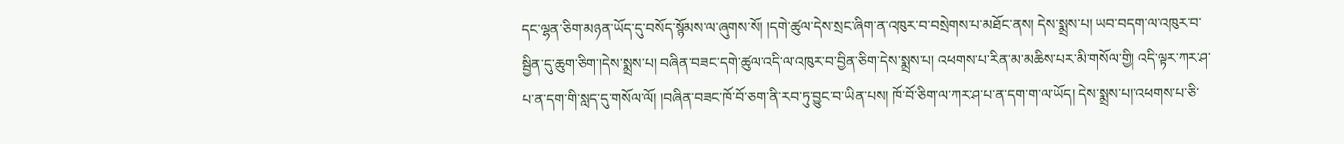དང་ལྷན་ཅིག་མཉན་ཡོད་དུ་བསོད་སྙོམས་ལ་ཞུགས་སོ། །དགེ་ཚུལ་དེས་སྲང་ཞིག་ན་འཁུར་བ་བསྲེགས་པ་མཐོང་ནས། དེས་སྨྲས་པ། ཡབ་བདག་ལ་འཁུར་བ་སྦྱིན་དུ་ཆུག་ཅིག་།དེས་སྨྲས་པ། བཞིན་བཟང་དགེ་ཚུལ་འདི་ལ་འཁུར་བ་བྱིན་ཅིག་དེས་སྨྲས་པ། འཕགས་པ་རིན་མ་མཆིས་པར་མི་གསོལ་གྱི། འདི་ལྟར་ཀར་ཤ་པ་ན་དག་གི་སླད་དུ་གསོལ་ལོ། །བཞིན་བཟང་ཁོ་བོ་ཅག་ནི་རབ་ཏུ་བྱུང་བ་ཡིན་པས། ཁོ་བོ་ཅིག་ལ་ཀར་ཤ་པ་ན་དག་ག་ལ་ཡོད། དེས་སྨྲས་པ།་འཕགས་པ་ཅི་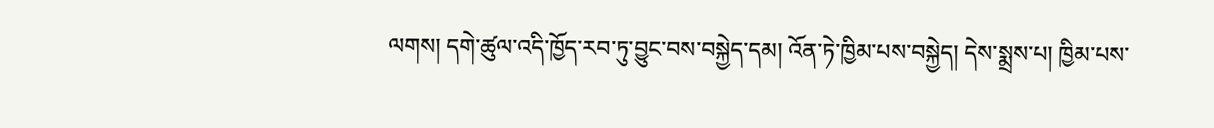ལགས། དགེ་ཚུལ་འདི་ཁྱོད་རབ་ཏུ་བྱུང་བས་བསྐྱེད་དམ། འོན་ཏེ་ཁྱིམ་པས་བསྐྱེད། དེས་སྨྲས་པ། ཁྱིམ་པས་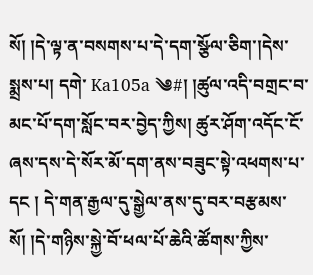སོ། །དེ་ལྟ་ན་བསགས་པ་དེ་དག་སྩོལ་ཅིག་།དེས་སྨྲས་པ། དགེ་ Ka105a ༄#། །ཚུལ་འདི་བགྲང་བ་མང་པོ་དག་སློང་བར་བྱེད་ཀྱིས། ཚུར་ཤོག་འདོང་ངོ་ཞས་དས་དེ་སོར་མོ་དག་ནས་བཟུང་སྟེ་འཕགས་པ་དང ། དེ་གན་རྒྱལ་དུ་སྒྱེལ་ནས་དུ་བར་བརྩམས་སོ། །དེ་གཉིས་སྐྱེ་བོ་ཕལ་པོ་ཆེའི་ཚོགས་ཀྱིས་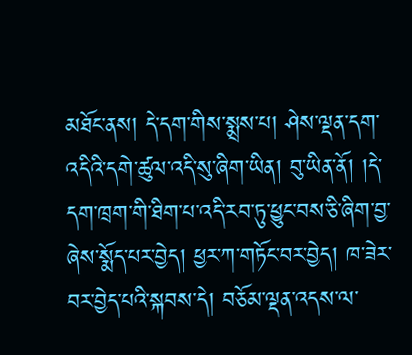མཐོང་ནས། དེ་དག་གིས་སྨྲས་པ། ཤེས་ལྡན་དག་འདིའི་དགེ་ཚུལ་འདི་སུ་ཞིག་ཡིན། བུ་ཡིན་ནོ། །དེ་དག་ཁྲག་གི་ཐིག་པ་འདི་རབ་ཏུ་ཕྱུང་བས་ཅི་ཞིག་བྱ་ཞེས་སྨོད་པར་བྱེད། ཕྱར་ཀ་གཏོང་བར་བྱེད། ཁ་ཟེར་བར་བྱེད་པའི་སྐབས་དེ། བཅོམ་ལྡན་འདས་ལ་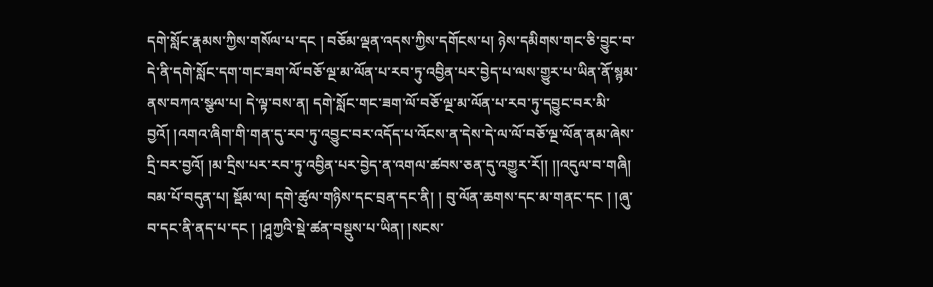དགེ་སློང་རྣམས་ཀྱིས་གསོལ་པ་དང ། བཅོམ་ལྡན་འདས་ཀྱིས་དགོངས་པ། ཉེས་དམིགས་གང་ཅི་བྱུང་བ་དེ་ནི་དགེ་སློང་དག་གང་ཟག་ལོ་བཅོ་ལྔ་མ་ལོན་པ་རབ་ཏུ་འབྱིན་པར་བྱེད་པ་ལས་གྱུར་པ་ཡིན་ནོ་སྙམ་ནས་བཀའ་སྩལ་པ། དེ་ལྟ་བས་ན། དགེ་སློང་གང་ཟག་ལོ་བཅོ་ལྔ་མ་ལོན་པ་རབ་ཏུ་དབྱུང་བར་མི་བྱའོ། །འགའ་ཞིག་གི་གན་དུ་རབ་ཏུ་འབྱུང་བར་འདོད་པ་འོངས་ན་དེས་དེ་ལ་ལོ་བཅོ་ལྔ་ལོན་ནམ་ཞེས་དྲི་བར་བྱའོ། །མ་དྲིས་པར་རབ་ཏུ་འབྱིན་པར་བྱེད་ན་འགལ་ཚབས་ཅན་དུ་འགྱུར་རོ།། །།འདུལ་བ་གཞི། བམ་པོ་བདུན་པ། སྡོམ་ལ། དགེ་ཚུལ་གཉིས་དང་བྲན་དང་ནི། ། བུ་ལོན་ཆགས་དང་མ་གནང་དང ། །ཞུ་བ་དང་ནི་ནད་པ་དང ། །ཤཱཀྱའི་སྡེ་ཚན་བསྡུས་པ་ཡིན། །སངས་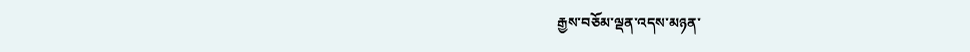རྒྱས་བཅོམ་ལྡན་འདས་མཉན་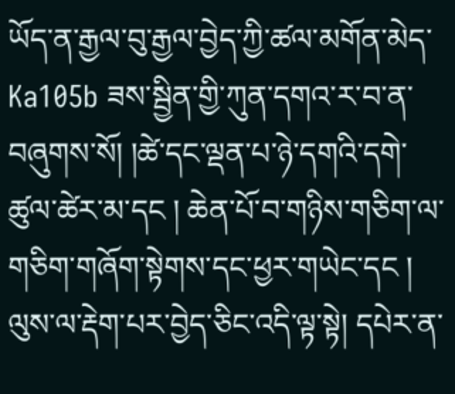ཡོད་ན་རྒྱལ་བུ་རྒྱལ་བྱེད་ཀྱི་ཚལ་མགོན་མེད་ Ka105b ཟས་སྦྱིན་གྱི་ཀུན་དགའ་ར་བ་ན་བཞུགས་སོ། །ཚེ་དང་ལྡན་པ་ཉེ་དགའི་དགེ་ཚུལ་ཚེར་མ་དང ། ཆེན་པོ་བ་གཉིས་གཅིག་ལ་གཅིག་གཞོག་སྟེགས་དང་ཕྱར་གཡེང་དང ། ལུས་ལ་རྡེག་པར་བྱེད་ཅིང་འདི་ལྟ་སྟེ། དཔེར་ན་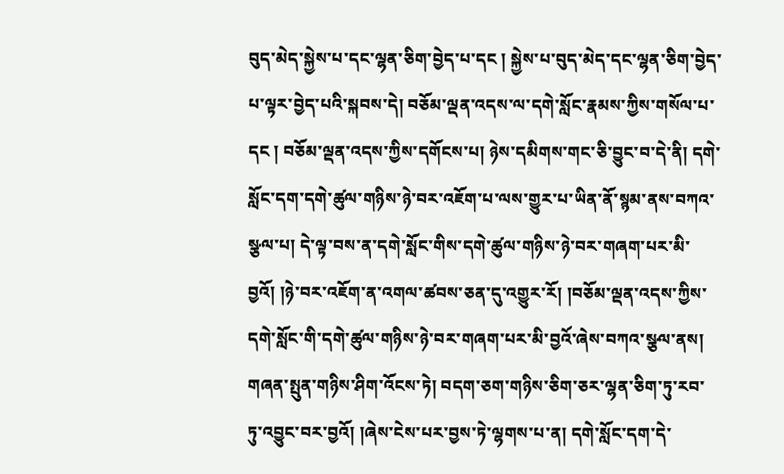བུད་མེད་སྐྱེས་པ་དང་ལྷན་ཅིག་བྱེད་པ་དང ། སྐྱེས་པ་བུད་མེད་དང་ལྷན་ཅིག་བྱེད་པ་ལྟར་བྱེད་པའི་སྐབས་དེ། བཅོམ་ལྡན་འདས་ལ་དགེ་སློང་རྣམས་ཀྱིས་གསོལ་པ་དང ། བཅོམ་ལྡན་འདས་ཀྱིས་དགོངས་པ། ཉེས་དམིགས་གང་ཅི་བྱུང་བ་དེ་ནི། དགེ་སློང་དག་དགེ་ཚུལ་གཉིས་ཉེ་བར་འཇོག་པ་ལས་གྱུར་པ་ཡིན་ནོ་སྙམ་ནས་བཀའ་སྩལ་པ། དེ་ལྟ་བས་ན་དགེ་སློང་གིས་དགེ་ཚུལ་གཉིས་ཉེ་བར་གཞག་པར་མི་བྱའོ། །ཉེ་བར་འཇོག་ན་འགལ་ཚབས་ཅན་དུ་འགྱུར་རོ། །བཅོམ་ལྡན་འདས་ཀྱིས་དགེ་སློང་གི་དགེ་ཚུལ་གཉིས་ཉེ་བར་གཞག་པར་མི་བྱའོ་ཞེས་བཀའ་སྩལ་ནས། གཞན་སྤུན་གཉིས་ཤིག་འོངས་ཏེ། བདག་ཅག་གཉིས་ཅིག་ཅར་ལྷན་ཅིག་ཏུ་རབ་ཏུ་འབྱུང་བར་བྱའོ། །ཞེས་ངེས་པར་བྱས་ཏེ་ལྷགས་པ་ན། དགེ་སློང་དག་དེ་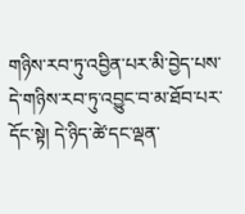གཉིས་རབ་ཏུ་འབྱིན་པར་མི་བྱེད་པས་དེ་གཉིས་རབ་ཏུ་འབྱུང་བ་མ་ཐོབ་པར་དོང་སྟེ། དེ་ཉིད་ཚེ་དང་ལྡན་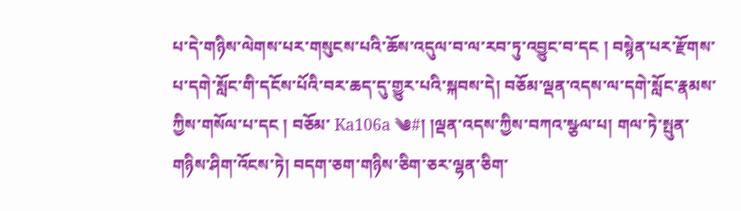པ་དེ་གཉིས་ལེགས་པར་གསུངས་པའི་ཆོས་འདུལ་བ་ལ་རབ་ཏུ་འབྱུང་བ་དང ། བསྙེན་པར་རྫོགས་པ་དགེ་སློང་གི་དངོས་པོའི་བར་ཆད་དུ་གྱུར་པའི་སྐབས་དེ། བཅོམ་ལྡན་འདས་ལ་དགེ་སློང་རྣམས་ཀྱིས་གསོལ་པ་དང ། བཅོམ་ Ka106a ༄#། །ལྡན་འདས་ཀྱིས་བཀའ་སྩལ་པ། གལ་ཏེ་སྤུན་གཉིས་ཤིག་འོངས་ཏེ། བདག་ཅག་གཉིས་ཅིག་ཅར་ལྷན་ཅིག་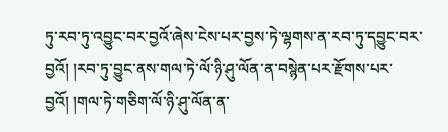ཏུ་རབ་ཏུ་འབྱུང་བར་བྱའོ་ཞེས་ངེས་པར་བྱས་ཏེ་ལྷགས་ན་རབ་ཏུ་དབྱུང་བར་བྱའོ། །རབ་ཏུ་བྱུང་ནས་གལ་ཏེ་ལོ་ཉི་ཤུ་ལོན་ན་བསྙེན་པར་རྫོགས་པར་བྱའོ། །གལ་ཏེ་གཅིག་ལོ་ཉི་ཤུ་ལོན་ན་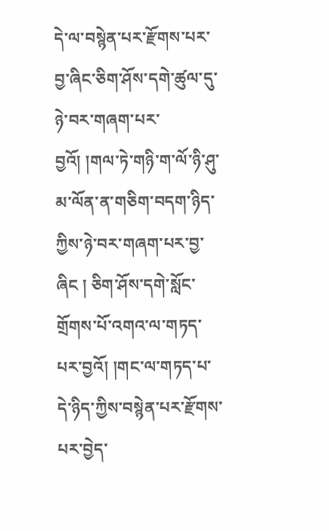དེ་ལ་བསྙེན་པར་རྫོགས་པར་བྱ་ཞིང་ཅིག་ཤོས་དགེ་ཚུལ་དུ་ཉེ་བར་གཞག་པར་བྱའོ། །གལ་ཏེ་གཉི་ག་ལོ་ཉི་ཤུ་མ་ལོན་ན་གཅིག་བདག་ཉིད་ཀྱིས་ཉེ་བར་གཞག་པར་བྱ་ཞིང ། ཅིག་ཤོས་དགེ་སློང་གྲོགས་པོ་འགའ་ལ་གཏད་པར་བྱའོ། །གང་ལ་གཏད་པ་དེ་ཉིད་ཀྱིས་བསྙེན་པར་རྫོགས་པར་བྱེད་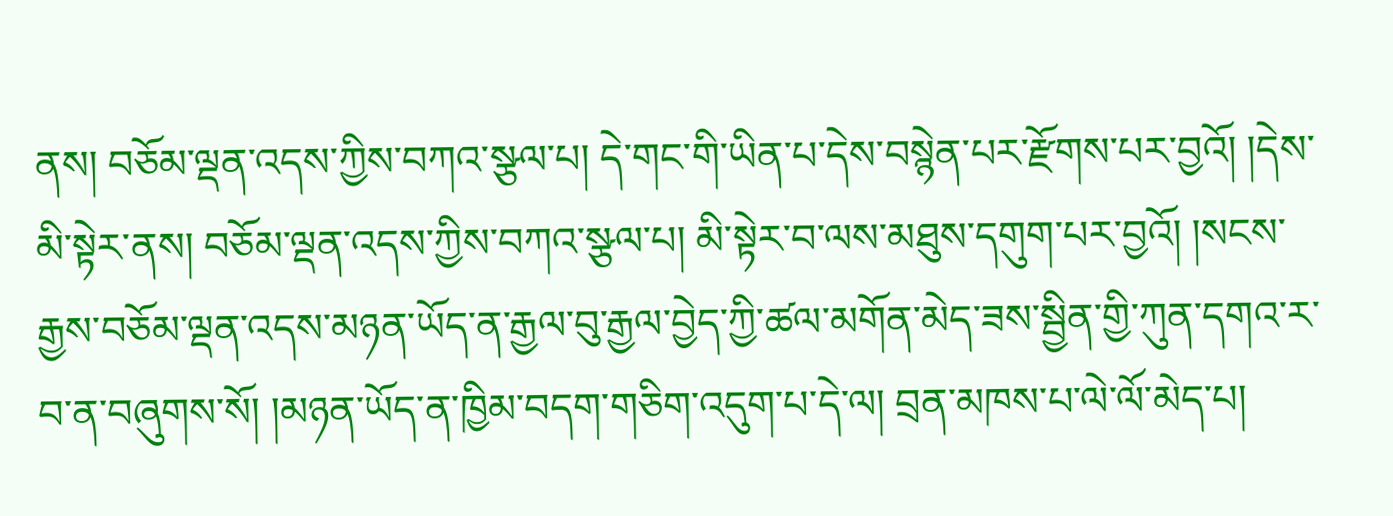ནས། བཅོམ་ལྡན་འདས་ཀྱིས་བཀའ་སྩལ་པ། དེ་གང་གི་ཡིན་པ་དེས་བསྙེན་པར་རྫོགས་པར་བྱའོ། །དེས་མི་སྟེར་ནས། བཅོམ་ལྡན་འདས་ཀྱིས་བཀའ་སྩལ་པ། མི་སྟེར་བ་ལས་མཐུས་དགུག་པར་བྱའོ། །སངས་རྒྱས་བཅོམ་ལྡན་འདས་མཉན་ཡོད་ན་རྒྱལ་བུ་རྒྱལ་བྱེད་ཀྱི་ཚལ་མགོན་མེད་ཟས་སྦྱིན་གྱི་ཀུན་དགའ་ར་བ་ན་བཞུགས་སོ། །མཉན་ཡོད་ན་ཁྱིམ་བདག་གཅིག་འདུག་པ་དེ་ལ། བྲན་མཁས་པ་ལེ་ལོ་མེད་པ།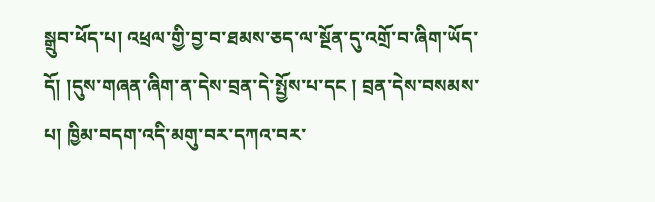སྒྲུབ་ཕོད་པ། འཕྲལ་གྱི་བྱ་བ་ཐམས་ཅད་ལ་སྔོན་དུ་འགྲོ་བ་ཞིག་ཡོད་དོ། །དུས་གཞན་ཞིག་ན་དེས་བྲན་དེ་སྤྱོས་པ་དང ། བྲན་དེས་བསམས་པ། ཁྱིམ་བདག་འདི་མགུ་བར་དཀའ་བར་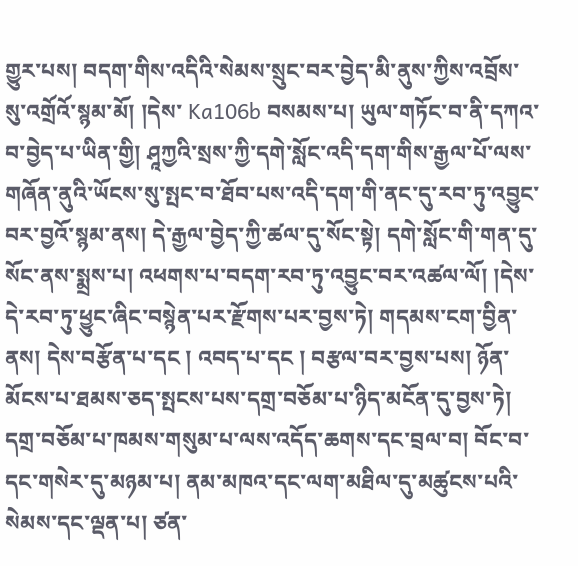གྱུར་པས། བདག་གིས་འདིའི་སེམས་སྲུང་བར་བྱེད་མི་ནུས་ཀྱིས་འབྲོས་སུ་འགྲོའོ་སྙམ་མོ། །དེས་ Ka106b བསམས་པ། ཡུལ་གཏོང་བ་ནི་དཀའ་བ་བྱེད་པ་ཡིན་གྱི། ཤཱཀྱའི་སྲས་ཀྱི་དགེ་སློང་འདི་དག་གིས་རྒྱལ་པོ་ལས་གཞོན་ནུའི་ཡོངས་སུ་སྤང་བ་ཐོབ་པས་འདི་དག་གི་ནང་དུ་རབ་ཏུ་འབྱུང་བར་བྱའོ་སྙམ་ནས། དེ་རྒྱལ་བྱེད་ཀྱི་ཚལ་དུ་སོང་སྟེ། དགེ་སློང་གི་གན་དུ་སོང་ནས་སྨྲས་པ། འཕགས་པ་བདག་རབ་ཏུ་འབྱུང་བར་འཚལ་ལོ། །དེས་དེ་རབ་ཏུ་ཕྱུང་ཞིང་བསྙེན་པར་རྫོགས་པར་བྱས་ཏེ། གདམས་ངག་བྱིན་ནས། དེས་བརྩོན་པ་དང ། འབད་པ་དང ། བརྩལ་བར་བྱས་པས། ཉོན་མོངས་པ་ཐམས་ཅད་སྤངས་པས་དགྲ་བཅོམ་པ་ཉིད་མངོན་དུ་བྱས་ཏེ། དགྲ་བཅོམ་པ་ཁམས་གསུམ་པ་ལས་འདོད་ཆགས་དང་བྲལ་བ། བོང་བ་དང་གསེར་དུ་མཉམ་པ། ནམ་མཁའ་དང་ལག་མཐིལ་དུ་མཚུངས་པའི་སེམས་དང་ལྡན་པ། ཙན་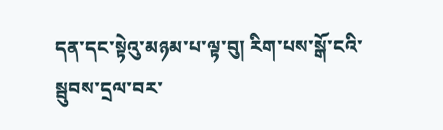དན་དང་སྟེའུ་མཉམ་པ་ལྟ་བུ། རིག་པས་སྒོ་ངའི་སྦུབས་དྲལ་བར་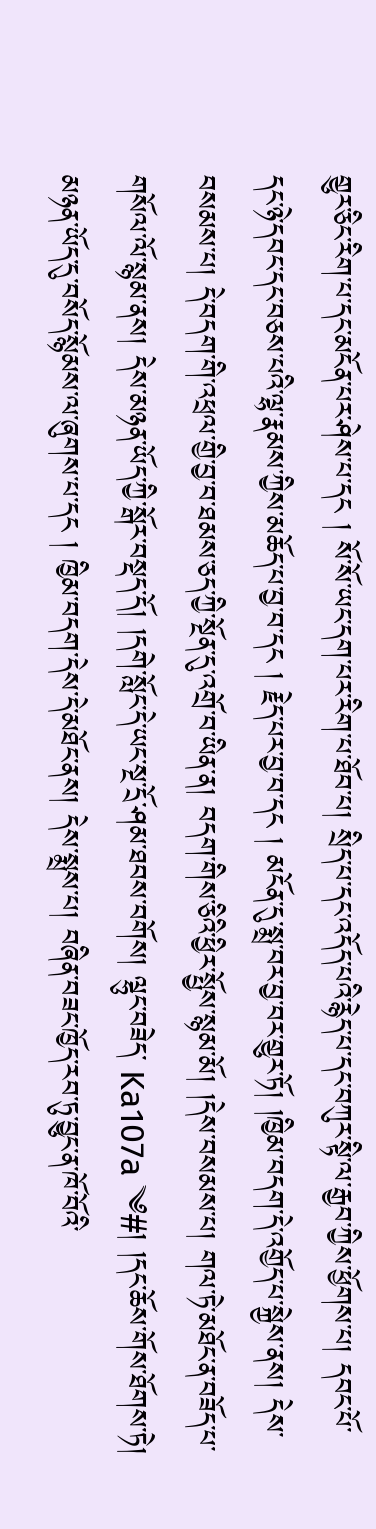གྱུར་ཅིང་རིག་པ་དང་མངོན་པར་ཤེས་པ་དང ། སོ་སོ་ཡང་དག་པར་རིག་པ་ཐོབ་པ། སྲིད་པ་དང་འདོད་པའི་རྙེད་པ་དང་བཀུར་སྟི་ལ་རྒྱབ་ཀྱིས་ཕྱོགས་པ། དབང་པོ་དང་ཉེ་དབང་དང་བཅས་པའི་ལྷ་རྣམས་ཀྱིས་མཆོད་པ་བྱ་བ་དང ། རྗེད་པར་བྱ་བ་དང ། མངོན་དུ་སྨྲ་བར་བྱ་བར་གྱུར་ཏོ། །ཁྱིམ་བདག་དེ་འགྱོད་པ་སྐྱེས་ནས། དེས་བསམས་པ། དེ་བདག་གི་འཕྲལ་གྱི་བྱ་བ་ཐམས་ཅད་ཀྱི་སྔོན་དུ་འགྲོ་བ་ཡིན་ན། བདག་གིས་ཅིའི་ཕྱིར་སྤྱོས་སྙམ་མོ། །དེས་བསམས་པ། གལ་ཏེ་མཐོང་ན་བཟོད་པ་གསོལ་ལོ་སྙམ་ནས། དེས་མཉན་ཡོད་ཀྱི་སྒོར་བསྡད་དོ། །དགེ་སློང་དེ་ཡང་སྔ་དྲོ་ཤམ་ཐབས་བགོས། ལྷུང་བཟེད་ Ka107a ༄#། །དང་ཆོས་གོས་ཐོགས་ཏེ། མཉན་ཡོད་དུ་བསོད་སྙོམས་ལ་ཞུགས་པ་དང ། ཁྱིམ་བདག་དེས་དེ་མཐོང་ནས། དེས་སྨྲས་པ། བཞིན་བཟང་ཁྱོད་རབ་ཏུ་བྱུང་ན་ཁོ་བོའི་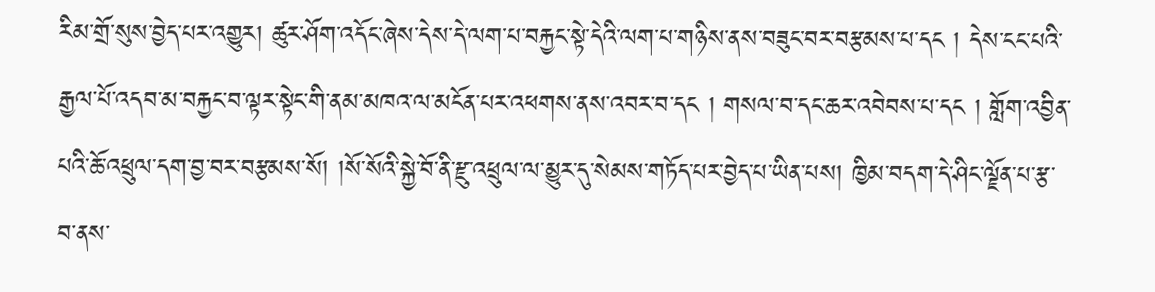རིམ་གྲོ་སུས་བྱེད་པར་འགྱུར། ཚུར་ཤོག་འདོང་ཞེས་དེས་དེ་ལག་པ་བརྐྱང་སྟེ་དེའི་ལག་པ་གཉིས་ནས་བཟུང་བར་བརྩམས་པ་དང ། དེས་ངང་པའི་རྒྱལ་པོ་འདབ་མ་བརྐྱང་བ་ལྟར་སྟེང་གི་ནམ་མཁའ་ལ་མངོན་པར་འཕགས་ནས་འབར་བ་དང ། གསལ་བ་དང་ཆར་འབེབས་པ་དང ། གློག་འབྱིན་པའི་ཆོ་འཕྲུལ་དག་བྱ་བར་བརྩམས་སོ། །སོ་སོའི་སྐྱེ་བོ་ནི་རྫུ་འཕྲུལ་ལ་མྱུར་དུ་སེམས་གཏོད་པར་བྱེད་པ་ཡིན་པས། ཁྱིམ་བདག་དེ་ཤིང་ལྗོན་པ་རྩ་བ་ནས་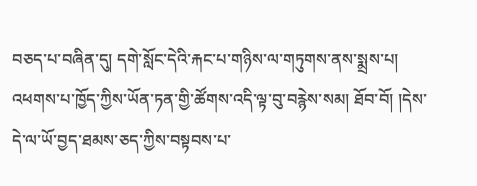བཅད་པ་བཞིན་དུ། དགེ་སློང་དེའི་རྐང་པ་གཉིས་ལ་གཏུགས་ནས་སྨྲས་པ། འཕགས་པ་ཁྱོད་ཀྱིས་ཡོན་ཏན་གྱི་ཚོགས་འདི་ལྟ་བུ་བརྙེས་སམ། ཐོབ་བོ། །དེས་དེ་ལ་ཡོ་བྱད་ཐམས་ཅད་ཀྱིས་བསྟབས་པ་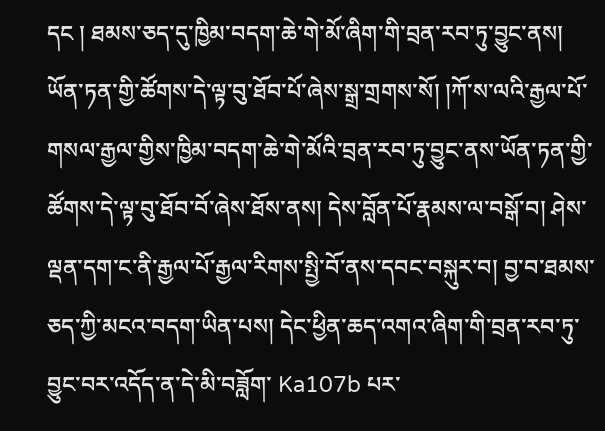དང ། ཐམས་ཅད་དུ་ཁྱིམ་བདག་ཆེ་གེ་མོ་ཞིག་གི་བྲན་རབ་ཏུ་བྱུང་ནས། ཡོན་ཏན་གྱི་ཚོགས་དེ་ལྟ་བུ་ཐོབ་པོ་ཞེས་སྒྲ་གྲགས་སོ། །ཀོ་ས་ལའི་རྒྱལ་པོ་གསལ་རྒྱལ་གྱིས་ཁྱིམ་བདག་ཆེ་གེ་མོའི་བྲན་རབ་ཏུ་བྱུང་ནས་ཡོན་ཏན་གྱི་ཚོགས་དེ་ལྟ་བུ་ཐོབ་བོ་ཞེས་ཐོས་ནས། དེས་བློན་པོ་རྣམས་ལ་བསྒོ་བ། ཤེས་ལྡན་དག་ང་ནི་རྒྱལ་པོ་རྒྱལ་རིགས་སྤྱི་བོ་ནས་དབང་བསྐུར་བ། བྱ་བ་ཐམས་ཅད་ཀྱི་མངའ་བདག་ཡིན་པས། དེང་ཕྱིན་ཆད་འགའ་ཞིག་གི་བྲན་རབ་ཏུ་བྱུང་བར་འདོད་ན་དེ་མི་བཟློག་ Ka107b པར་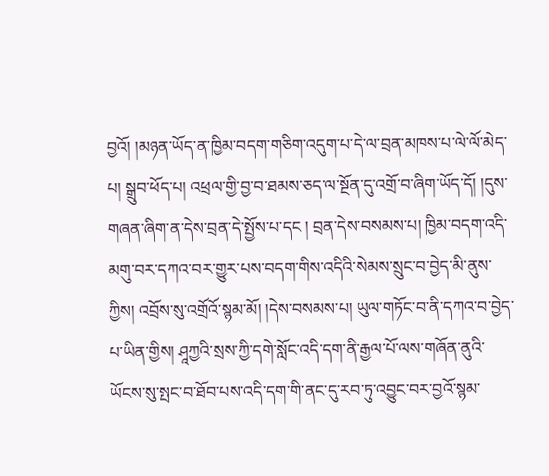བྱའོ། །མཉན་ཡོད་ན་ཁྱིམ་བདག་གཅིག་འདུག་པ་དེ་ལ་བྲན་མཁས་པ་ལེ་ལོ་མེད་པ། སྒྲུབ་ཕོད་པ། འཕྲལ་གྱི་བྱ་བ་ཐམས་ཅད་ལ་སྔོན་དུ་འགྲོ་བ་ཞིག་ཡོད་དོ། །དུས་གཞན་ཞིག་ན་དེས་བྲན་དེ་སྤྱོས་པ་དང ། བྲན་དེས་བསམས་པ། ཁྱིམ་བདག་འདི་མགུ་བར་དཀའ་བར་གྱུར་པས་བདག་གིས་འདིའི་སེམས་སྲུང་བ་བྱེད་མི་ནུས་ཀྱིས། འབྲོས་སུ་འགྲོའོ་སྙམ་མོ། །དེས་བསམས་པ། ཡུལ་གཏོང་བ་ནི་དཀའ་བ་བྱེད་པ་ཡིན་གྱིས། ཤཱཀྱའི་སྲས་ཀྱི་དགེ་སློང་འདི་དག་ནི་རྒྱལ་པོ་ལས་གཞོན་ནུའི་ཡོངས་སུ་སྤང་བ་ཐོབ་པས་འདི་དག་གི་ནང་དུ་རབ་ཏུ་འབྱུང་བར་བྱའོ་སྙམ་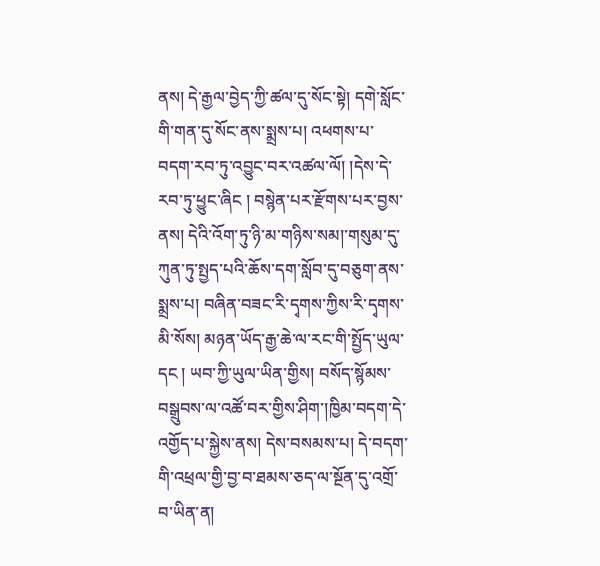ནས། དེ་རྒྱལ་བྱེད་ཀྱི་ཚལ་དུ་སོང་སྟེ། དགེ་སློང་གི་གན་དུ་སོང་ནས་སྨྲས་པ། འཕགས་པ་བདག་རབ་ཏུ་འབྱུང་བར་འཚལ་ལོ། །དེས་དེ་རབ་ཏུ་ཕྱུང་ཞིང ། བསྙེན་པར་རྫོགས་པར་བྱས་ནས། དེའི་འོག་ཏུ་ཉི་མ་གཉིས་སམ།་གསུམ་དུ་ཀུན་ཏུ་སྤྱད་པའི་ཆོས་དག་སློབ་དུ་བཅུག་ནས་སྨྲས་པ། བཞིན་བཟང་རི་དྭགས་ཀྱིས་རི་དྭགས་མི་སོས། མཉན་ཡོད་རྒྱ་ཆེ་ལ་རང་གི་སྤྱོད་ཡུལ་དང ། ཡབ་ཀྱི་ཡུལ་ཡིན་གྱིས། བསོད་སྙོམས་བསྒྲུབས་ལ་འཚོ་བར་གྱིས་ཤིག་།ཁྱིམ་བདག་དེ་འགྱོད་པ་སྐྱེས་ནས། དེས་བསམས་པ། དེ་བདག་གི་འཕྲལ་གྱི་བྱ་བ་ཐམས་ཅད་ལ་སྔོན་དུ་འགྲོ་བ་ཡིན་ན།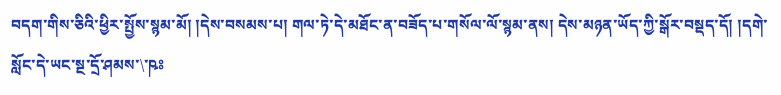བདག་གིས་ཅིའི་ཕྱིར་སྤྱོས་སྙམ་མོ། །དེས་བསམས་པ། གལ་ཏེ་དེ་མཐོང་ན་བཟོད་པ་གསོལ་ལོ་སྙམ་ནས། དེས་མཉན་ཡོད་ཀྱི་སྒོར་བསྡད་དོ། །དགེ་སློང་དེ་ཡང་སྔ་དྲོ་ཤམས་\་ཥཿ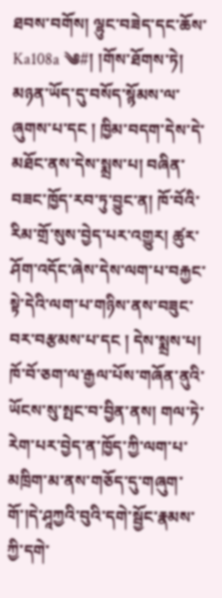ཐབས་བགོས། ལྷུང་བཟེད་དང་ཆོས་ Ka108a ༄#། །གོས་ཐོགས་ཏེ། མཉན་ཡོད་དུ་བསོད་སྙོམས་ལ་ཞུགས་པ་དང ། ཁྱིམ་བདག་དེས་དེ་མཐོང་ནས་དེས་སྨྲས་པ། བཞིན་བཟང་ཁྱོད་རབ་ཏུ་བྱུང་ན། ཁོ་བོའི་རིམ་གྲོ་སུས་བྱེད་པར་འགྱུར། ཚུར་ཤོག་འདོང་ཞེས་དེས་ལག་པ་བརྐྱང་སྟེ་དེའི་ལག་པ་གཉིས་ནས་བཟུང་བར་བརྩམས་པ་དང ། དེས་སྨྲས་པ། ཁོ་བོ་ཅག་ལ་རྒྱལ་པོས་གཞོན་ནུའི་ཡོངས་སུ་སྤང་བ་བྱིན་ནས། གལ་ཏེ་རེག་པར་བྱེད་ན་ཁྱོད་ཀྱི་ལག་པ་མཁྲིག་མ་ནས་གཅོད་དུ་གཞུག་གོ་།དེ་ཤཱཀྱའི་བུའི་དགེ་སྦྱོང་རྣམས་ཀྱི་དགེ་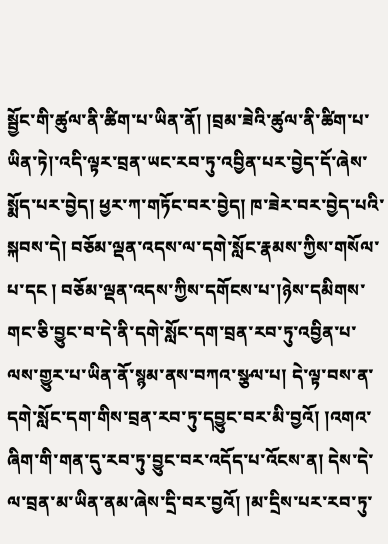སྦྱོང་གི་ཚུལ་ནི་ཚིག་པ་ཡིན་ནོ། །བྲམ་ཟེའི་ཚུལ་ནི་ཚིག་པ་ཡིན་ཏེ།་འདི་ལྟར་བྲན་ཡང་རབ་ཏུ་འབྱིན་པར་བྱེད་དོ་ཞེས་སྨོད་པར་བྱེད། ཕྱར་ཀ་གཏོང་བར་བྱེད། ཁ་ཟེར་བར་བྱེད་པའི་སྐབས་དེ། བཅོམ་ལྡན་འདས་ལ་དགེ་སློང་རྣམས་ཀྱིས་གསོལ་པ་དང ། བཅོམ་ལྡན་འདས་ཀྱིས་དགོངས་པ་།ཉེས་དམིགས་གང་ཅི་བྱུང་བ་དེ་ནི་དགེ་སློང་དག་བྲན་རབ་ཏུ་འབྱིན་པ་ལས་གྱུར་པ་ཡིན་ནོ་སྙམ་ནས་བཀའ་སྩལ་པ། དེ་ལྟ་བས་ན་དགེ་སློང་དག་གིས་བྲན་རབ་ཏུ་དབྱུང་བར་མི་བྱའོ། །འགའ་ཞིག་གི་གན་དུ་རབ་ཏུ་བྱུང་བར་འདོད་པ་འོངས་ན། དེས་དེ་ལ་བྲན་མ་ཡིན་ནམ་ཞེས་དྲི་བར་བྱའོ། །མ་དྲིས་པར་རབ་ཏུ་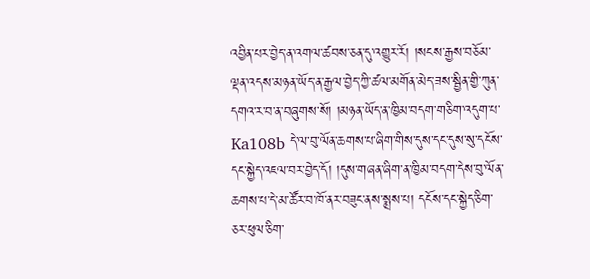འབྱིན་པར་བྱེད་ན་འགལ་ཚབས་ཅན་དུ་འགྱུར་རོ། །སངས་རྒྱས་བཅོམ་ལྡན་འདས་མཉན་ཡོད་ན་རྒྱལ་བྱེད་ཀྱི་ཚལ་མགོན་མེད་ཟས་སྦྱིན་གྱི་ཀུན་དགའ་ར་བ་ན་བཞུགས་སོ། །མཉན་ཡོད་ན་ཁྱིམ་བདག་གཅིག་འདུག་པ་ Ka108b དེ་ལ་བུ་ལོན་ཆགས་པ་ཞིག་གིས་དུས་དང་དུས་སུ་དངོས་དང་སྐྱེད་འཇལ་བར་བྱེད་དོ། །དུས་གཞན་ཞིག་ན་ཁྱིམ་བདག་དེས་བུ་ལོན་ཆགས་པ་དེ་མ་ཚོར་བ་ཁོ་ནར་བཟུང་ནས་སྨྲས་པ། དངོས་དང་སྐྱེད་ཅིག་ཅར་ཕུལ་ཅིག་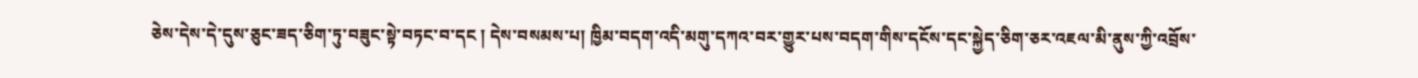ཅེས་དེས་དེ་དུས་ཅུང་ཟད་ཅིག་ཏུ་བཟུང་སྟེ་བཏང་བ་དང ། དེས་བསམས་པ། ཁྱིམ་བདག་འདི་མགུ་དཀའ་བར་གྱུར་པས་བདག་གིས་དངོས་དང་སྐྱེད་ཅིག་ཅར་འཇལ་མི་ནུས་ཀྱི་འབྲོས་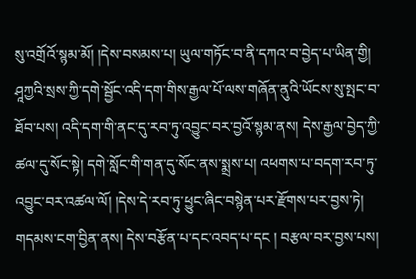སུ་འགྲོའོ་སྙམ་མོ། །དེས་བསམས་པ། ཡུལ་གཏོང་བ་ནི་དཀའ་བ་བྱེད་པ་ཡིན་གྱི། ཤཱཀྱའི་སྲས་ཀྱི་དགེ་སྦྱོང་འདི་དག་གིས་རྒྱལ་པོ་ལས་གཞོན་ནུའི་ཡོངས་སུ་སྤང་བ་ཐོབ་པས། འདི་དག་གི་ནང་དུ་རབ་ཏུ་འབྱུང་བར་བྱའོ་སྙམ་ནས། དེས་རྒྱལ་བྱེད་ཀྱི་ཚལ་དུ་སོང་སྟེ། དགེ་སློང་གི་གན་དུ་སོང་ནས་སྨྲས་པ། འཕགས་པ་བདག་རབ་ཏུ་འབྱུང་བར་འཚལ་ལོ། །དེས་དེ་རབ་ཏུ་ཕྱུང་ཞིང་བསྙེན་པར་རྫོགས་པར་བྱས་ཏེ། གདམས་ངག་བྱིན་ནས། དེས་བརྩོན་པ་དང་འབད་པ་དང ། བརྩལ་བར་བྱས་པས།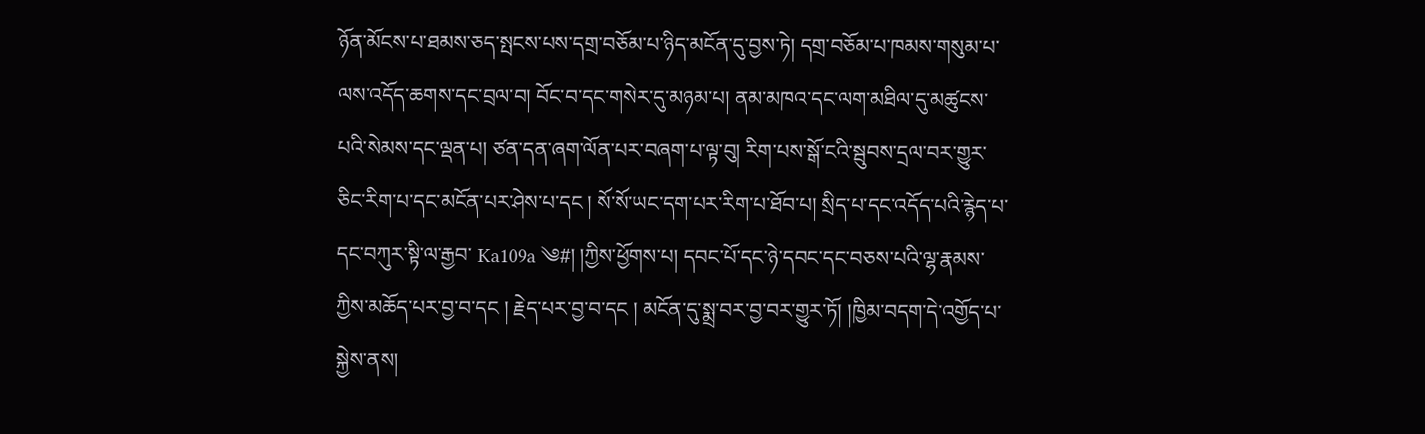ཉོན་མོངས་པ་ཐམས་ཅད་སྤངས་པས་དགྲ་བཅོམ་པ་ཉིད་མངོན་དུ་བྱས་ཏེ། དགྲ་བཅོམ་པ་ཁམས་གསུམ་པ་ལས་འདོད་ཆགས་དང་བྲལ་བ། བོང་བ་དང་གསེར་དུ་མཉམ་པ། ནམ་མཁའ་དང་ལག་མཐིལ་དུ་མཚུངས་པའི་སེམས་དང་ལྡན་པ། ཙན་དན་ཞག་ལོན་པར་བཞག་པ་ལྟ་བུ། རིག་པས་སྒོ་ངའི་སྦུབས་དྲལ་བར་གྱུར་ཅིང་རིག་པ་དང་མངོན་པར་ཤེས་པ་དང ། སོ་སོ་ཡང་དག་པར་རིག་པ་ཐོབ་པ། སྲིད་པ་དང་འདོད་པའི་རྙེད་པ་དང་བཀུར་སྟི་ལ་རྒྱབ་ Ka109a ༄#། །ཀྱིས་ཕྱོགས་པ། དབང་པོ་དང་ཉེ་དབང་དང་བཅས་པའི་ལྷ་རྣམས་ཀྱིས་མཆོད་པར་བྱ་བ་དང ། རྗེད་པར་བྱ་བ་དང ། མངོན་དུ་སྨྲ་བར་བྱ་བར་གྱུར་ཏོ། །ཁྱིམ་བདག་དེ་འགྱོད་པ་སྐྱེས་ནས།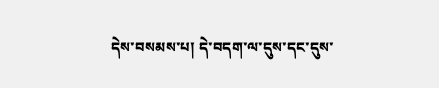དེས་བསམས་པ། དེ་བདག་ལ་དུས་དང་དུས་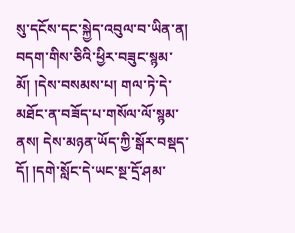སུ་དངོས་དང་སྐྱེད་འབུལ་བ་ཡིན་ན། བདག་གིས་ཅིའི་ཕྱིར་བཟུང་སྙམ་མོ། །དེས་བསམས་པ། གལ་ཏེ་དེ་མཐོང་ན་བཟོད་པ་གསོལ་ལོ་སྙམ་ནས། དེས་མཉན་ཡོད་ཀྱི་སྒོར་བསྡད་དོ། །དགེ་སློང་དེ་ཡང་སྔ་དྲོ་ཤམ་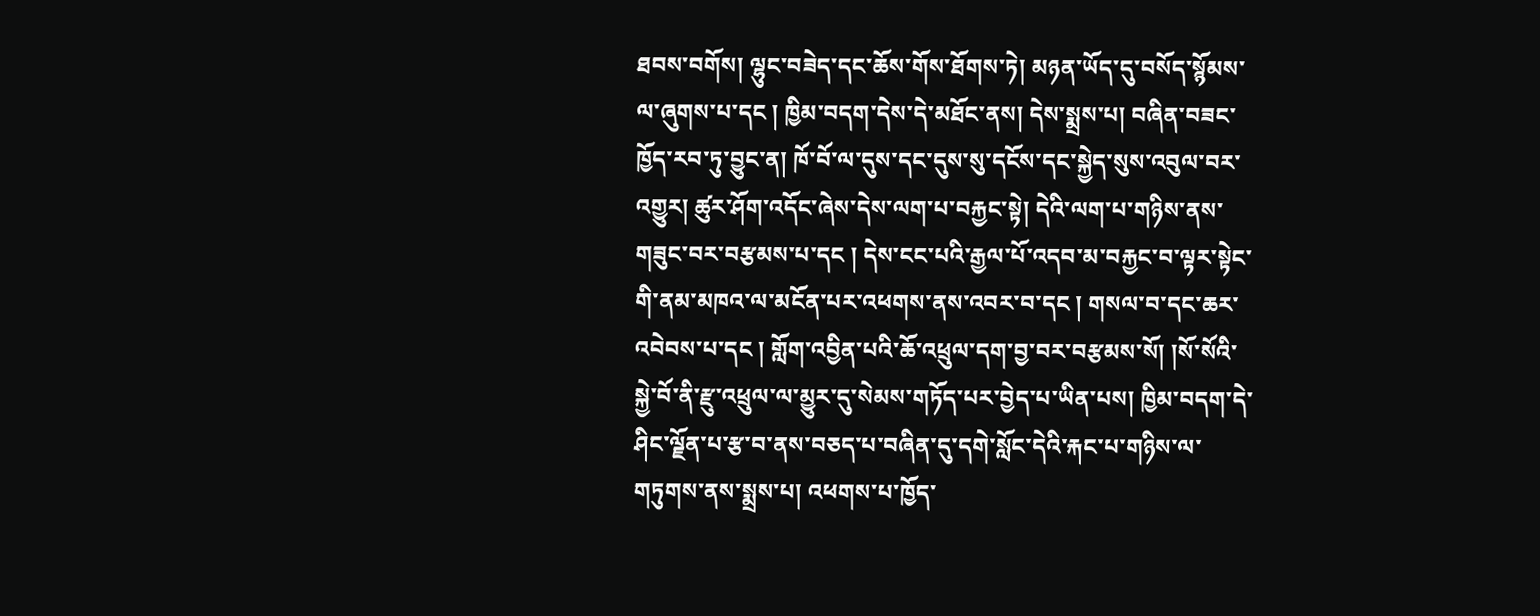ཐབས་བགོས། ལྷུང་བཟེད་དང་ཆོས་གོས་ཐོགས་ཏེ། མཉན་ཡོད་དུ་བསོད་སྙོམས་ལ་ཞུགས་པ་དང ། ཁྱིམ་བདག་དེས་དེ་མཐོང་ནས། དེས་སྨྲས་པ། བཞིན་བཟང་ཁྱོད་རབ་ཏུ་བྱུང་ན། ཁོ་བོ་ལ་དུས་དང་དུས་སུ་དངོས་དང་སྐྱེད་སུས་འབུལ་བར་འགྱུར། ཚུར་ཤོག་འདོང་ཞེས་དེས་ལག་པ་བརྐྱང་སྟེ། དེའི་ལག་པ་གཉིས་ནས་གཟུང་བར་བརྩམས་པ་དང ། དེས་ངང་པའི་རྒྱལ་པོ་འདབ་མ་བརྐྱང་བ་ལྟར་སྟེང་གི་ནམ་མཁའ་ལ་མངོན་པར་འཕགས་ནས་འབར་བ་དང ། གསལ་བ་དང་ཆར་འབེབས་པ་དང ། གློག་འབྱིན་པའི་ཆོ་འཕྲུལ་དག་བྱ་བར་བརྩམས་སོ། །སོ་སོའི་སྐྱེ་བོ་ནི་རྫུ་འཕྲུལ་ལ་མྱུར་དུ་སེམས་གཏོད་པར་བྱེད་པ་ཡིན་པས། ཁྱིམ་བདག་དེ་ཤིང་ལྗོན་པ་རྩ་བ་ནས་བཅད་པ་བཞིན་དུ་དགེ་སློང་དེའི་རྐང་པ་གཉིས་ལ་གཏུགས་ནས་སྨྲས་པ། འཕགས་པ་ཁྱོད་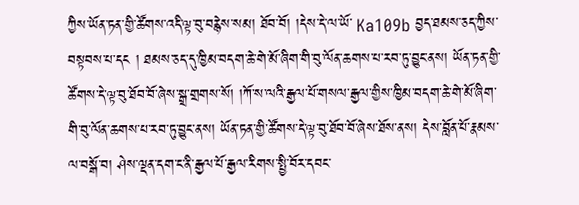ཀྱིས་ཡོན་ཏན་གྱི་ཚོགས་འདི་ལྟ་བུ་བརྙེས་སམ། ཐོབ་བོ། །དེས་དེ་ལ་ཡོ་ Ka109b བྱད་ཐམས་ཅད་ཀྱིས་བསྟབས་པ་དང ། ཐམས་ཅད་དུ་ཁྱིམ་བདག་ཆེ་གེ་མོ་ཞིག་གི་བུ་ལོན་ཆགས་པ་རབ་ཏུ་བྱུང་ནས། ཡོན་ཏན་གྱི་ཚོགས་དེ་ལྟ་བུ་ཐོབ་བོ་ཞེས་སྒྲ་གྲགས་སོ། །ཀོ་ས་ལའི་རྒྱལ་པོ་གསལ་རྒྱལ་གྱིས་ཁྱིམ་བདག་ཆེ་གེ་མོ་ཞིག་གི་བུ་ལོན་ཆགས་པ་རབ་ཏུ་བྱུང་ནས། ཡོན་ཏན་གྱི་ཚོགས་དེ་ལྟ་བུ་ཐོབ་བོ་ཞེས་ཐོས་ནས། དེས་བློན་པོ་རྣམས་ལ་བསྒོ་བ། ཤེས་ལྡན་དག་ང་ནི་རྒྱལ་པོ་རྒྱལ་རིགས་སྤྱི་བོར་དབང་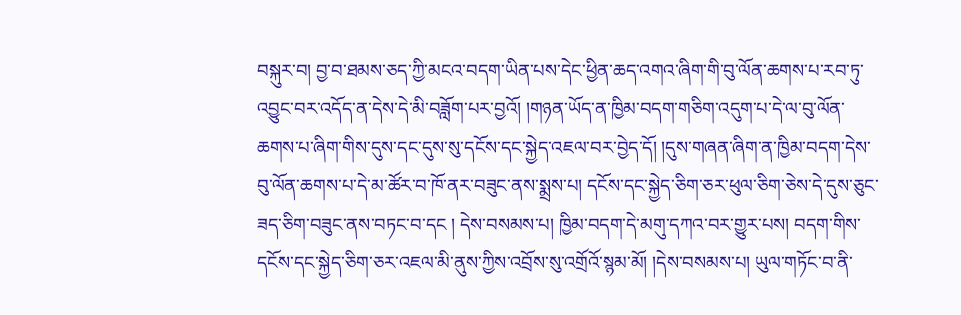བསྐུར་བ། བྱ་བ་ཐམས་ཅད་ཀྱི་མངའ་བདག་ཡིན་པས་དེང་ཕྱིན་ཆད་འགའ་ཞིག་གི་བུ་ལོན་ཆགས་པ་རབ་ཏུ་འབྱུང་བར་འདོད་ན་དེས་དེ་མི་བཟློག་པར་བྱའོ། །གཉན་ཡོད་ན་ཁྱིམ་བདག་གཅིག་འདུག་པ་དེ་ལ་བུ་ལོན་ཆགས་པ་ཞིག་གིས་དུས་དང་དུས་སུ་དངོས་དང་སྐྱེད་འཇལ་བར་བྱེད་དོ། །དུས་གཞན་ཞིག་ན་ཁྱིམ་བདག་དེས་བུ་ལོན་ཆགས་པ་དེ་མ་ཚོར་བ་ཁོ་ནར་བཟུང་ནས་སྨྲས་པ། དངོས་དང་སྐྱེད་ཅིག་ཅར་ཕུལ་ཅིག་ཅེས་དེ་དུས་ཅུང་ཟད་ཅིག་བཟུང་ནས་བཏང་བ་དང ། དེས་བསམས་པ། ཁྱིམ་བདག་དེ་མགུ་དཀའ་བར་གྱུར་པས། བདག་གིས་དངོས་དང་སྐྱེད་ཅིག་ཅར་འཇལ་མི་ནུས་ཀྱིས་འབྲོས་སུ་འགྲོའོ་སྙམ་མོ། །དེས་བསམས་པ། ཡུལ་གཏོང་བ་ནི་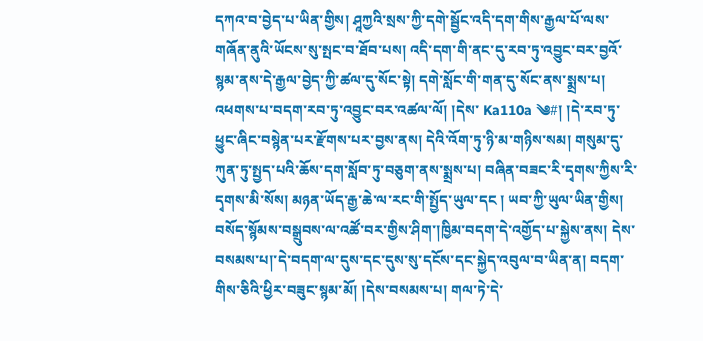དཀའ་བ་བྱེད་པ་ཡིན་གྱིས། ཤཱཀྱའི་སྲས་ཀྱི་དགེ་སྦྱོང་འདི་དག་གིས་རྒྱལ་པོ་ལས་གཞོན་ནུའི་ཡོངས་སུ་སྤང་བ་ཐོབ་པས། འདི་དག་གི་ནང་དུ་རབ་ཏུ་འབྱུང་བར་བྱའོ་སྙམ་ནས་དེ་རྒྱལ་བྱེད་ཀྱི་ཚལ་དུ་སོང་སྟེ། དགེ་སློང་གི་གན་དུ་སོང་ནས་སྨྲས་པ། འཕགས་པ་བདག་རབ་ཏུ་འབྱུང་བར་འཚལ་ལོ། །དེས་ Ka110a ༄#། །དེ་རབ་ཏུ་ཕྱུང་ཞིང་བསྙེན་པར་རྫོགས་པར་བྱས་ནས། དེའི་འོག་ཏུ་ཉི་མ་གཉིས་སམ། གསུམ་དུ་ཀུན་ཏུ་སྤྱད་པའི་ཆོས་དག་སློབ་ཏུ་བཅུག་ནས་སྨྲས་པ། བཞིན་བཟང་རི་དྭགས་ཀྱིས་རི་དྭགས་མི་སོས། མཉན་ཡོད་རྒྱ་ཆེ་ལ་རང་གི་སྤྱོད་ཡུལ་དང ། ཡབ་ཀྱི་ཡུལ་ཡིན་གྱིས། བསོད་སྙོམས་བསྒྲུབས་ལ་འཚོ་བར་གྱིས་ཤིག་།ཁྱིམ་བདག་དེ་འགྱོད་པ་སྐྱེས་ནས། དེས་བསམས་པ།་དེ་བདག་ལ་དུས་དང་དུས་སུ་དངོས་དང་སྐྱེད་འབུལ་བ་ཡིན་ན། བདག་གིས་ཅིའི་ཕྱིར་བཟུང་སྙམ་མོ། །དེས་བསམས་པ། གལ་ཏེ་དེ་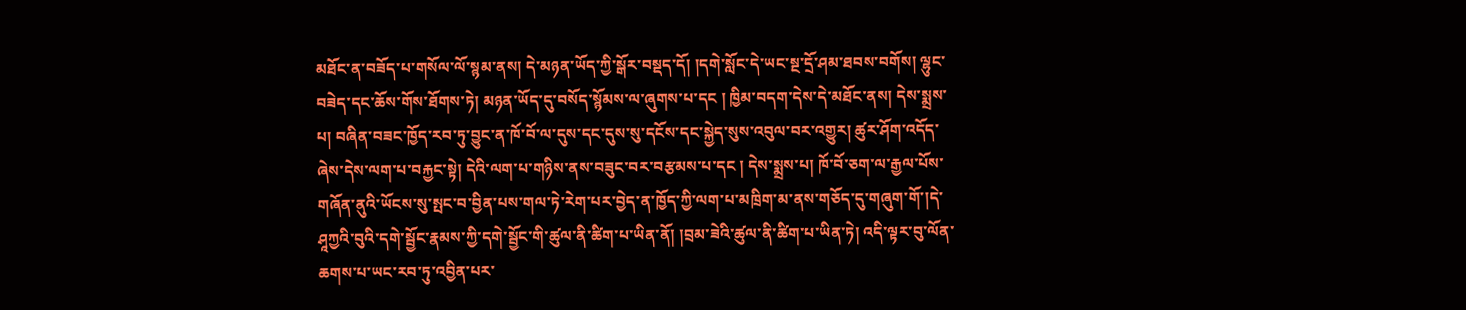མཐོང་ན་བཟོད་པ་གསོལ་ལོ་སྙམ་ནས། དེ་མཉན་ཡོད་ཀྱི་སྒོར་བསྡད་དོ། །དགེ་སློང་དེ་ཡང་སྔ་དྲོ་ཤམ་ཐབས་བགོས། ལྷུང་བཟེད་དང་ཆོས་གོས་ཐོགས་ཏེ། མཉན་ཡོད་དུ་བསོད་སྙོམས་ལ་ཞུགས་པ་དང ། ཁྱིམ་བདག་དེས་དེ་མཐོང་ནས། དེས་སྨྲས་པ། བཞིན་བཟང་ཁྱོད་རབ་ཏུ་བྱུང་ན་ཁོ་བོ་ལ་དུས་དང་དུས་སུ་དངོས་དང་སྐྱེད་སུས་འབུལ་བར་འགྱུར། ཚུར་ཤོག་འདོད་ཞེས་དེས་ལག་པ་བརྐྱང་སྟེ། དེའི་ལག་པ་གཉིས་ནས་བཟུང་བར་བརྩམས་པ་དང ། དེས་སྨྲས་པ། ཁོ་བོ་ཅག་ལ་རྒྱལ་པོས་གཞོན་ནུའི་ཡོངས་སུ་སྤང་བ་བྱིན་པས་གལ་ཏེ་རེག་པར་བྱེད་ན་ཁྱོད་ཀྱི་ལག་པ་མཁྲིག་མ་ནས་གཅོད་དུ་གཞུག་གོ་།དེ་ཤཱཀྱའི་བུའི་དགེ་སྦྱོང་རྣམས་ཀྱི་དགེ་སྦྱོང་གི་ཚུལ་ནི་ཚིག་པ་ཡིན་ནོ། །བྲམ་ཟེའི་ཚུལ་ནི་ཚིག་པ་ཡིན་ཏེ། འདི་ལྟར་བུ་ལོན་ཆགས་པ་ཡང་རབ་ཏུ་འབྱིན་པར་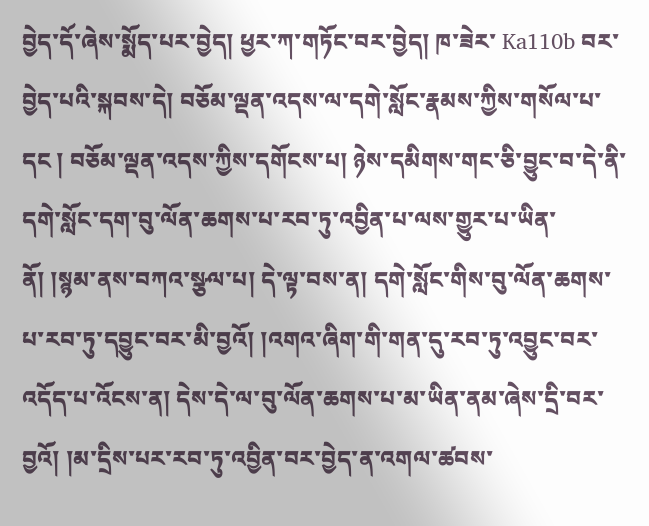བྱེད་དོ་ཞེས་སྨོད་པར་བྱེད། ཕྱར་ཀ་གཏོང་བར་བྱེད། ཁ་ཟེར་ Ka110b བར་བྱེད་པའི་སྐབས་དེ། བཅོམ་ལྡན་འདས་ལ་དགེ་སློང་རྣམས་ཀྱིས་གསོལ་པ་དང ། བཅོམ་ལྡན་འདས་ཀྱིས་དགོངས་པ། ཉེས་དམིགས་གང་ཅི་བྱུང་བ་དེ་ནི་དགེ་སློང་དག་བུ་ལོན་ཆགས་པ་རབ་ཏུ་འབྱིན་པ་ལས་གྱུར་པ་ཡིན་ནོ། །སྙམ་ནས་བཀའ་སྩལ་པ། དེ་ལྟ་བས་ན། དགེ་སློང་གིས་བུ་ལོན་ཆགས་པ་རབ་ཏུ་དབྱུང་བར་མི་བྱའོ། །འགའ་ཞིག་གི་གན་དུ་རབ་ཏུ་འབྱུང་བར་འདོད་པ་འོངས་ན། དེས་དེ་ལ་བུ་ལོན་ཆགས་པ་མ་ཡིན་ནམ་ཞེས་དྲི་བར་བྱའོ། །མ་དྲིས་པར་རབ་ཏུ་འབྱིན་བར་བྱེད་ན་འགལ་ཚབས་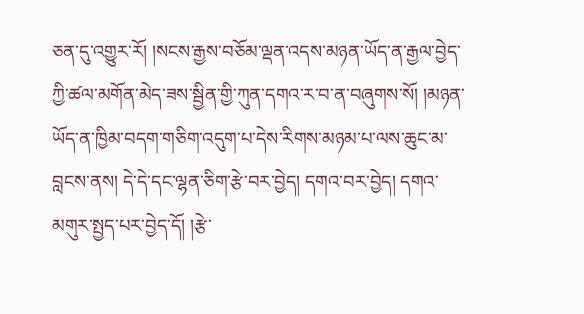ཅན་དུ་འགྱུར་རོ། །སངས་རྒྱས་བཅོམ་ལྡན་འདས་མཉན་ཡོད་ན་རྒྱལ་བྱེད་ཀྱི་ཚལ་མགོན་མེད་ཟས་སྦྱིན་གྱི་ཀུན་དགའ་ར་བ་ན་བཞུགས་སོ། །མཉན་ཡོད་ན་ཁྱིམ་བདག་གཅིག་འདུག་པ་དེས་རིགས་མཉམ་པ་ལས་ཆུང་མ་བླངས་ནས། དེ་དེ་དང་ལྷན་ཅིག་རྩེ་བར་བྱེད། དགའ་བར་བྱེད། དགའ་མགུར་སྤྱད་པར་བྱེད་དོ། །རྩེ་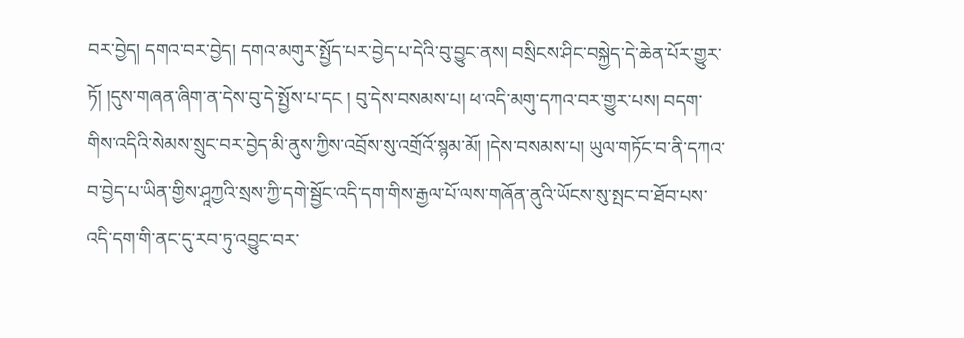བར་བྱེད། དགའ་བར་བྱེད། དགའ་མགུར་སྤྱོད་པར་བྱེད་པ་དེའི་བུ་བྱུང་ནས། བསྲིངས་ཤིང་བསྐྱེད་དེ་ཆེན་པོར་གྱུར་ཏོ། །དུས་གཞན་ཞིག་ན་དེས་བུ་དེ་སྤྱོས་པ་དང ། བུ་དེས་བསམས་པ། ཕ་འདི་མགུ་དཀའ་བར་གྱུར་པས། བདག་གིས་འདིའི་སེམས་སྲུང་བར་བྱེད་མི་ནུས་ཀྱིས་འབྲོས་སུ་འགྲོའོ་སྙམ་མོ། །དེས་བསམས་པ། ཡུལ་གཏོང་བ་ནི་དཀའ་བ་བྱེད་པ་ཡིན་གྱིས་ཤཱཀྱའི་སྲས་ཀྱི་དགེ་སྦྱོང་འདི་དག་གིས་རྒྱལ་པོ་ལས་གཞོན་ནུའི་ཡོངས་སུ་སྤང་བ་ཐོབ་པས་འདི་དག་གི་ནང་དུ་རབ་ཏུ་འབྱུང་བར་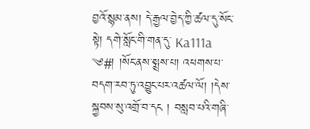བྱའོ་སྙམ་ནས། དེ་རྒྱལ་བྱེད་ཀྱི་ཚལ་དུ་སོང་སྟེ། དགེ་སློང་གི་གན་དུ་ Ka111a ༄#། །སོང་ནས་སྨྲས་པ། འཕགས་པ་བདག་རབ་ཏུ་འབྱུང་པར་འཚལ་ལོ། །དེས་སྐྱབས་སུ་འགྲོ་བ་དང ། བསླབ་པའི་གཞི་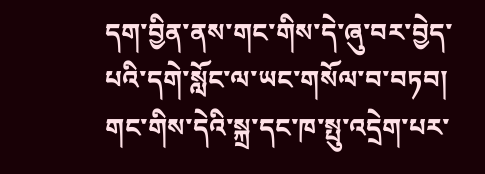དག་བྱིན་ནས་གང་གིས་དེ་ཞུ་བར་བྱེད་པའི་དགེ་སློང་ལ་ཡང་གསོལ་བ་བཏབ། གང་གིས་དེའི་སྐྲ་དང་ཁ་སྤུ་འདྲེག་པར་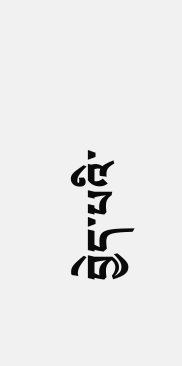བྱེད་པའི་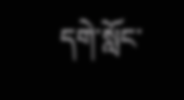དགེ་སློང་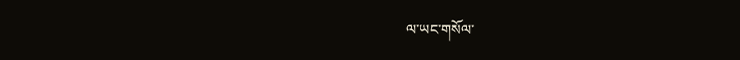ལ་ཡང་གསོལ་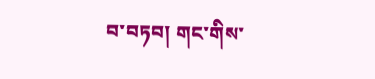བ་བཏབ། གང་གིས་